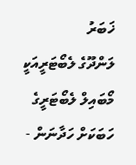ޚަބަރު
ލަންދޫގެ ލެބޯޓަރީއަކީ މޯބައިލް ލެބޯޓަރީގެ ހަބަކަށް ހަދާނަން -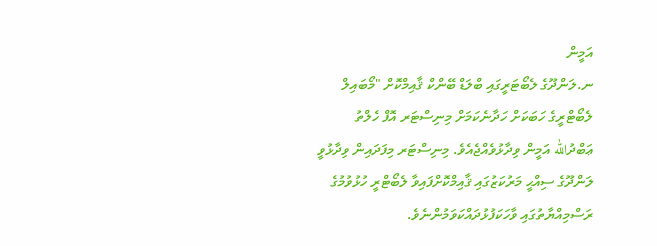އަމީން
ނ.ލަންދޫގެ ލެބޯޓަރީގައި ބްލަޑް ބޭންކް ޤާއިމްކޮށް "މޯބައިލް ލެބޯޓްރީގެ ހަބަކަށް ހަދާނެކަމަށް މިނިސްޓަރ އޮފް ހެލްތު ޢަބްދުالله އަމީން ވިދާޅުވެއްޖެއެވެ. މިނިސްޓަރ މިފަދައިން ވިދާޅުވީ ލަންދޫގެ ސިއްޙީ މަރުކަޒުގައި ޤާއިމްކޮށްފައިވާ ލެބޯޓްރީ ހުޅުވުމުގެ ރަސްމިއްޔާތުގައި ވާހަކަފުޅުދައްކަވަމުންނެވެ.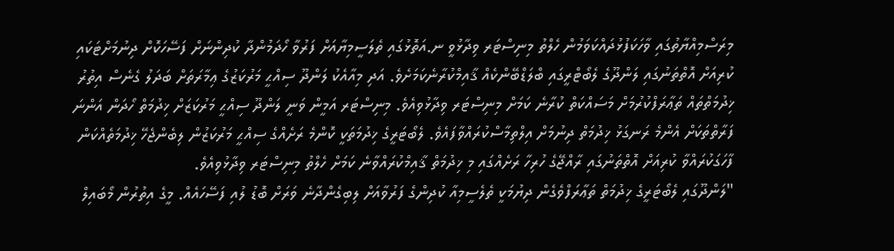މިރަސްމިއްޔާތުގައި ވާހަކަފުޅުދައްކަވަމުން ހެލްތު މިނިސްޓަރ ވިދާޅުވީ ނ.އަތޮޅުގައި ތެލަސީމިޔާއަށް ފަރުވާ ހޯދަމުންދާ ކުދިންނަށް ފަސޭހަކޮށް ދިނުމަށްޓަކައި ކުރިއަށް އޮތްތަނުގައި ލަންދޫގެ ލެބޯޓްރީގައި ބްލަޑްބޭންކެއް ޤާއިމްކުރާނެކަމަށެވެ. އަދި މިއާއެކު ލަންދޫ ސިއްޙީ މަރުކަޒުގެ ޢިމާރަތަށް ބަދަލު ގެނެސް އިތުރު ޚިދުމަތްތައް ތަޢާރަފްކުރުމަށް މަސައްކަތް ކުރާނެ ކަމަށް މިނިސްޓަރ ވިދާޅުވިއެވެ. މިނިސްޓަރ އަމީން ވަނީ ލަންދޫ ސިއްޙީ މަރުކަޒަށް ޚިދުމަތް ހޯދަން އަންނަ ފަރާތްތަކަށް އެންމެ ރަނގަޅު ޚިދުމަތް ދިނުމަށް އިލްތިމާސްކުރައްވާފައެވެ. ލެބޯޓަރީގެ ޚިދުމަތަކީ ކޮންމެ ރަށެއްގެ ސިއްޙީ މަރުކަޒުން ލިބެންޖެހޭ ޚިދުމަތެއްކަން ފާހަގަކުރައްވާ ކުރިއަށް އޮތްތަނުގައި ރާއްޖޭގެ ހުރިހާ ރަށެއްގައި މި ޚިދުމަތް ޤާއިމްކުރައްވާނެ ކަމަށް ހެލްތު މިނިސްޓަރ ވިދާޅުވިއެވެ.
"ލަންދޫގައި ލެބޯޓަރީގެ ޚިދުމަތް ތަޢާރަފްވެގެން ދިޔުމަކީ ތެލެސީމިއާ ކުދިންގެ ފަރުވާއަށް ލިބިގެންދާނެ ވަރަށް ބޮޑު ލުއި ފަސޭހައެއް. މީގެ އިތުރުން މޯބައިލް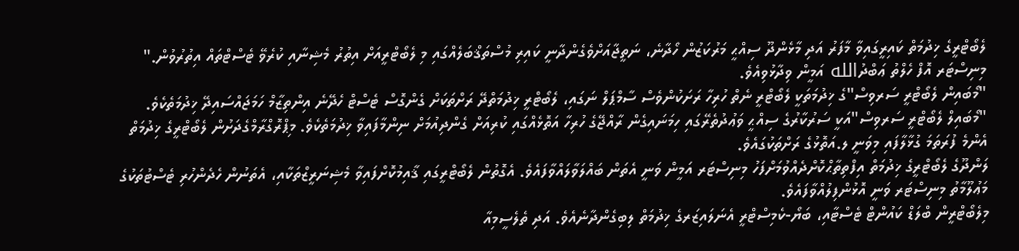ލެބޯޓްރީގެ ޚިދުމަތް ކައިރީގައިވާ މާފަރު އަދި މާޅެންދޫ ސިއްޙީ މަރުކަޒުން ހޯދާނެ، ނަތީޖާއަށްވެގެންދާނީ ކައިރި މުސްތަޤްބަލެއްގައި މި ލެބޯޓްރީއަށް އިތުރު މެޝިނާއި ކުރެވޭ ޓެސްޓްތައް އިތުރުވުން." މިނިސްޓަރ އޮފް ހެލްތު ޢަބްދުالله އަމީން ވިދާޅުވިއެވެ.
"މޯބައިން ލެބޯޓްރީ ސަރވިސް"ގެ ޚިދުމަތަކީ ލެބޯޓްރީ ނެތް ހުރިހާ ރަށަކުންވެސް ސާމްޕަލް ނަގައި، ލެބޯޓްރީ ޚިދުމަތްދޭ ރަށްތަކަށް ގެންގޮސް ޓެސްޓް ހެދޭނެ އިންތިޒާމް ހަމަޖައްސައިދޭ ޚިދުމަތެކެވެ.
"މޯބައިލް ލެބޯޓްރީ ސަރވިސް"އަކީ ސަރުކާރުގެ ސިއްޙީ ވަޢުދުތެރޭގައި ހިމަނައިގެން ރާއްޖޭގެ ހުރިހާ އަތޮޅެއްގައި ކުރިއަށް ގެންދިއުމަށް ނިންމާފައިވާ ޚިދުމަތެކެވެ. މިޕްރޮގްރާމްގެދަށުން ލެބޯޓްރީގެ ޚިދުމަތް އެންމެ ފުރަތަމަ ގުޅާލާފައި މިވަނީ ލ.އަތޮޅުގެ ރަށްތަކުގައެވެ.
ލަންދޫގެ ލެބޯޓްރީގެ ޚިދުމަތް އިފްތިތާޙްކޮށްދެއްވުމަށްފަހު މިނިސްޓަރ އަމީން ވަނީ އެތަން ބައްލަވާލައްވާފައެވެ. އެގޮތުން ލެބޯޓްރީގައި ޤާއިމުކޮށްފައިވާ މެޝިނަރީޒްތަކާއި، އެތަނުން ހެދެންހުރި ޓެސްޓުތަކުގެ މަޢުލޫމާތު މިނިސްޓަރ ވަނީ އޮޅުންފިލުއްވާފައެވެ.
މިލެބޯޓްރީން ބްލަޑް ކައުންޓް ޓެސްޓާއި، ބަޔޯ-ކެމިސްޓްރީ އެނަލައިޒަރގެ ޚިދުމަތް ލިބިގެންދާނެއެވެ. އަދި ތެލެސީމިއާ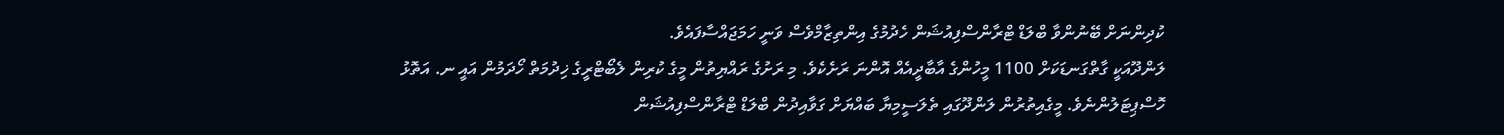ކުދިންނަށް ބޭނުންވާ ބްލަޑް ޓްރާންސްފިއުޝަން ހެދުމުގެ އިންތިޒާމްވެސް ވަނީ ހަމަޖައްސާފައެވެ.
ލަންދޫއަކީ ގާތްގަނޑަކަށް 1100 މީހުންގެ އާބާދީއެއް އޮންނަ ރަށެކެވެ. މި ރަށުގެ ރައްޔިތުން މީގެ ކުރިން ލެބޯޓްރީގެ ޚިދުމަތް ހޯދަމުން އައީ ނ. އަތޮޅު ހޮސްޕިޓަލުންނެވެ. މީގެއިތުރުން ލަންދޫގައި ތެލަސީމިޔާ ބައްޔަށް ގަވާއިދުން ބްލަޑް ޓްރާންސްފިއުޝަން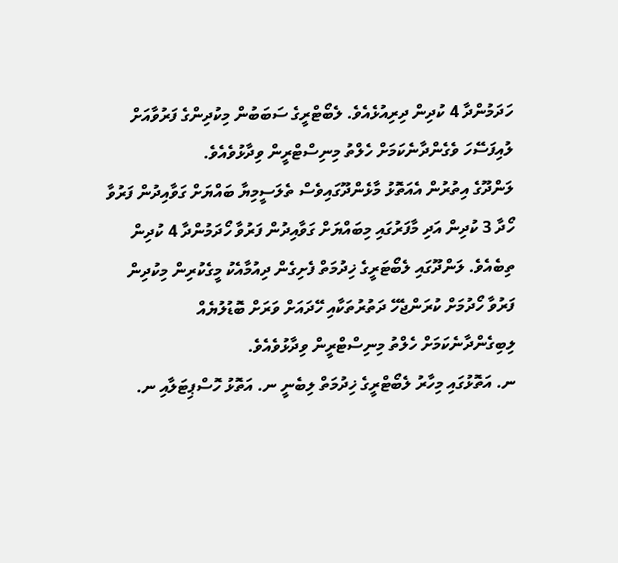ހަދަމުންދާ 4 ކުދިން ދިރިއުޅެއެވެ. ލެބޯޓްރީގެ ސަބަބުން މިކުދިންގެ ފަރުވާއަށް ލުއިފަސޭހަ ވެގެންދާނެކަމަށް ހެލްތު މިނިސްޓްރީން ވިދާޅުވެއެވެ.
ލަންދޫގެ އިތުރުން އެއަތޮޅު މާޅެންދޫގައިވެސް ތެލަސީމިޔާ ބައްޔަށް ގަވާއިދުން ފަރުވާ ހޯދާ 3 ކުދިން އަދި މާފަރުގައި މިބައްޔަށް ގަވާއިދުން ފަރުވާ ހޯދަމުންދާ 4 ކުދިން ތިބެއެވެ. ލަންދޫގައި ލެބޯޓަރީގެ ޚިދުމަތް ފެށިގެން ދިއުމާއެކު މީގެކުރިން މިކުދިން ފަރުވާ ހޯދުމަށް ކުރަންޖެހޭ ދަތުރުތަކާއި ހޭދައަށް ވަރަށް ބޮޑުލުޔެއް ލިބިގެންދާނެކަމަށް ހެލްތު މިނިސްޓްރީން ވިދާޅުވެއެވެ.
ނ. އަތޮޅުގައި މިހާރު ލެބޯޓްރީގެ ޚިދުމަތް ލިބެނީ ނ. އަތޮޅު ހޮސްޕިޓަލާއި ނ.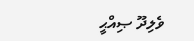ވެލިދޫ ޞިއްޙީ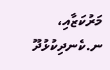މަރުކަޒާއި، ނ.ކެނދިކުޅުދޫ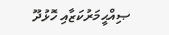ޞިއްޙީމަރުކަޒާއި ހޮޅުދޫ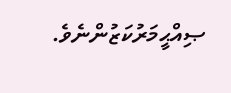ޞިއްޙީމަރުކަޒުންނެވެ.